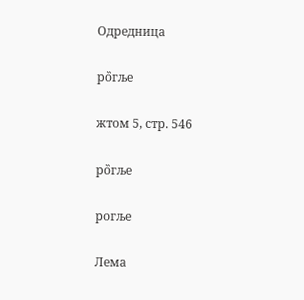Одредница

ро̏гље

жтом 5, стр. 546

ро̏гље

рогље

Лема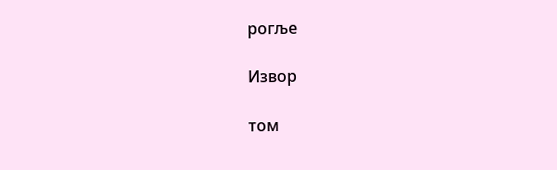рогље

Извор

том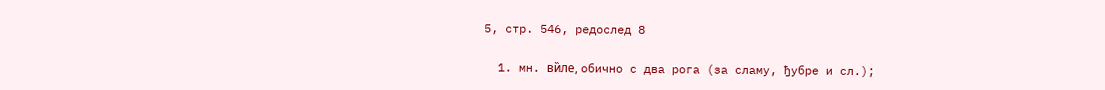5, стр. 546, редослед 8

  1. мн. ви̏ле, обично с два рога (за сламу, ђубре и сл.);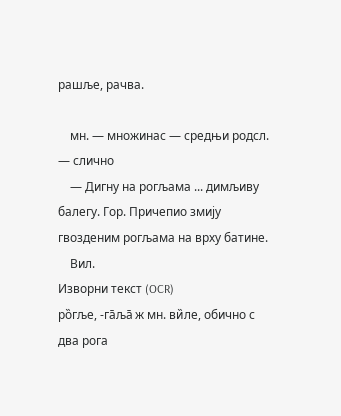рашље, рачва.

    мн. — множинас — средњи родсл. — слично
    — Дигну на рогљама ... димљиву балегу. Гор. Причепио змију гвозденим рогљама на врху батине.
    Вил.
Изворни текст (OCR)
ро̏гље, -га̄ља̄ ж мн. ви̏ле, обично с два рога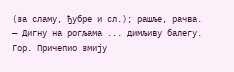(за сламу, ђубре и сл.); рашље, рачва. — Дигну на рогљама ... димљиву балегу. Гор. Причепио змију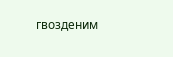гвозденим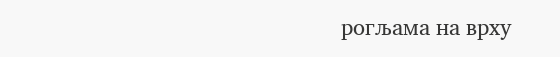рогљама на врху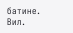батине. Вил.